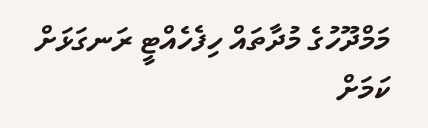މަމްދޫހުގެ މުދާތައް ހިފެހެއްޓީ ރަނގަޅަށް ކަމަށް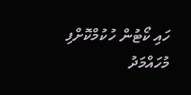ހައި ކޯޓުން ހުކުމްކޮށްފި
މުހައްމަދު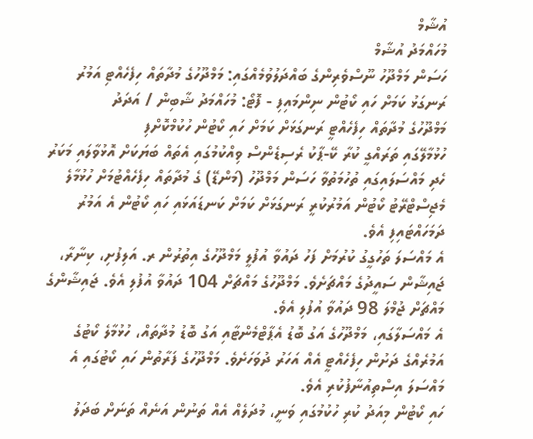އުޝާމް
މުހައްމަދު އުޝާމް
ހަސަން މަމްދޫހު ނޫސްވެރިންގެ ބައްދަލުވުމެއްގައި: މަމްދޫހުގެ މުދާތައް ހިފެހެއްޓި އަމުރު ރަނގަޅު ކަމަށް ހައި ކޯޓުން ނިންމައިފި - ފޮޓޯ: މުހައްމަދު ޝާބިން / އަދަދު
މަމްދޫހުގެ މުދާތައް ހިފެހެއްޓީ ރަނގަޅަށް ކަމަށް ހައި ކޯޓުން ހުކުމްކޮށްފި
ހުޅުމާލޭގައި ތަރައްގީ ކުރާ ކޭ-ޕާކު ރެސިޑެންސް ވިއްކުމުގައި އެތައް ބަޔަކަށް އޮޅުވާލައި މަކަރު ހެދި މައްސަލައިގައި ތުހުމަތުވާ ހަސަން މަމްދޫހު (މަންޑޭ) ގެ މުދާތައް ހިފެހެއްޓުމަށް ހުޅުމާލެ މެޖިސްޓްރޭޓު ކޯޓުން އަމުރުކުރީ ރަނގަޅަށް ކަމަށް ކަނޑައަޅައި ހައި ކޯޓުން އެ އަމުރު ދަމަހައްޓައިފި އެވެ.
އެ މައްސަލަ ތަހުގީގު ކުރުމަށް ފަހު ދައުވާ އުފުލީ މަމްދޫހުގެ އިތުރުން ރ. އަލިފުށި، ކިނާރާ، ޖައިޝާން ސައީދުގެ މައްޗަށެވެ. މަމްދޫހުގެ މައްޗަށް 104 ދައުވާ އުފުލި އެވެ. ޖައިޝާންގެ މައްޗަށް ޖުމްލަ 98 ދައުވާ އުފުލި އެވެ.
އެ މައްސަލާގައި، މަމްދޫހުގެ އަގު ބޮޑު އެޕާޓްމެންޓާއި އަގު ބޮޑު މުދާތައް، ހުޅުމާލެ ކޯޓުގެ އަމުރެއްގެ ދަށުން ހިފެހެއްޓީ އެއް އަހަރު ދުވަހަށެވެ. މަމްދޫހުގެ ފަރާތުން ހައި ކޯޓުގައި އެ މައްސަލަ އިސްތިއުނާފުކުރި އެވެ.
ހައި ކޯޓުން މިއަދު ކުރި ހުކުމުގައި ވަނީ، މުދަލެއް އެއް ތަނުން އަނެއް ތަނަށް ބަދަލު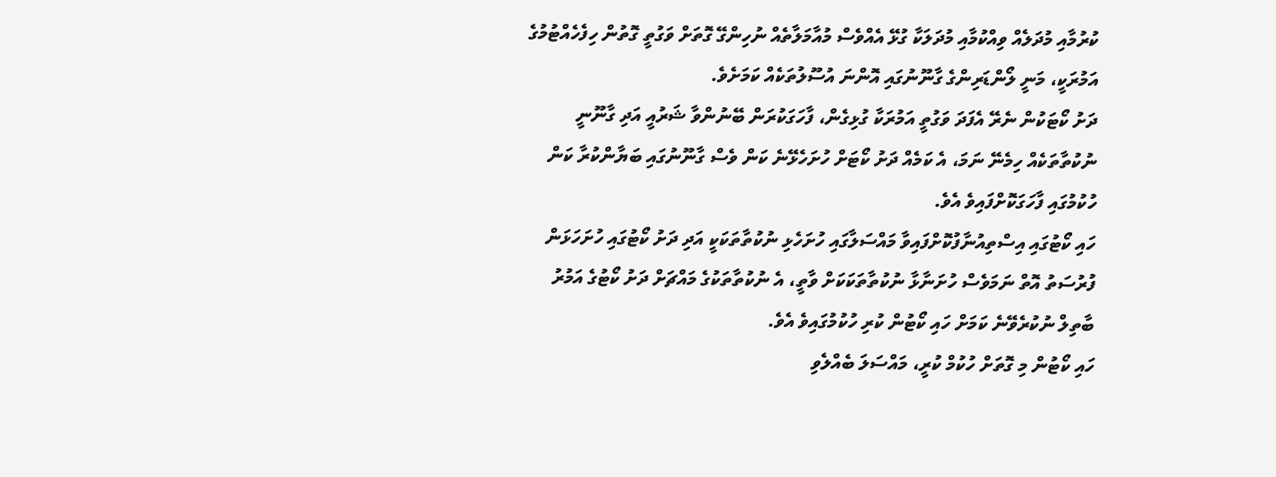ކުރުމާއި މުދަލެއް ވިއްކުމާއި މުދަލަކާ ގުޅޭ އެއްވެސް މުއާމަލާތެއް ނުހިންގޭ ގޮތަށް ވަގުތީ ގޮތުން ހިފެހެއްޓުމުގެ އަމުރަކީ، މަނީ ލޯންޑަރިންގެ ގާނޫނުގައި އޮންނަ އުސޫލުތަކެއް ކަމަށެވެ.
ދަށު ކޯޓަކުން ނެރޭ އެފަދަ ވަގުތީ އަމުރަކާ ގުޅިގެން، ފާހަގަކުރަން ބޭނުންވާ ޝަރުއީ އަދި ގާނޫނީ ނުކުތާތަކެއް ހިމެނޭ ނަމަ، އެ ކަމެއް ދަށު ކޯޓަށް ހުށަހެޅޭނެ ކަން ވެސް ގާނޫނުގައި ބަޔާންކުރާ ކަން ހުކުމުގައި ފާހަގަކޮށްފައިވެ އެވެ.
ހައި ކޯޓުގައި އިސްތިއުނާފުކޮށްފައިވާ މައްސަލާގައި ހުށަހެޅި ނުކުތާތަކަކީ އަދި ދަށު ކޯޓުގައި ހުށަހަޅަން ފުރުސަތު އޮތް ނަމަވެސް ހުށަނާޅާ ނުކުތާތަކަކަށް ވާތީ، އެ ނުކުތާތަކުގެ މައްޗަށް ދަށު ކޯޓުގެ އަމުރު ބާތިލް ނުކުރެވޭނެ ކަމަށް ހައި ކޯޓުން ކުރި ހުކުމުގައިވެ އެވެ.
ހައި ކޯޓުން މި ގޮތަށް ހުކުމް ކުރީ، މައްސަލަ ބެއްލެވި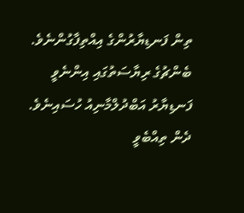ތިން ފަނޑިޔާރުންގެ އިއްތިފާގުންނެވެ. ބެންޗުގެ ރިޔާސަތުގައި އިންނެވީ ފަނޑިޔާރު އަބްދުލްމާނިއު ހުސައިނެވެ. ދެން ތިއްބެވީ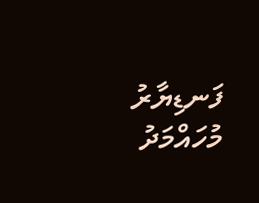ފަނޑިޔާރު މުހައްމަދު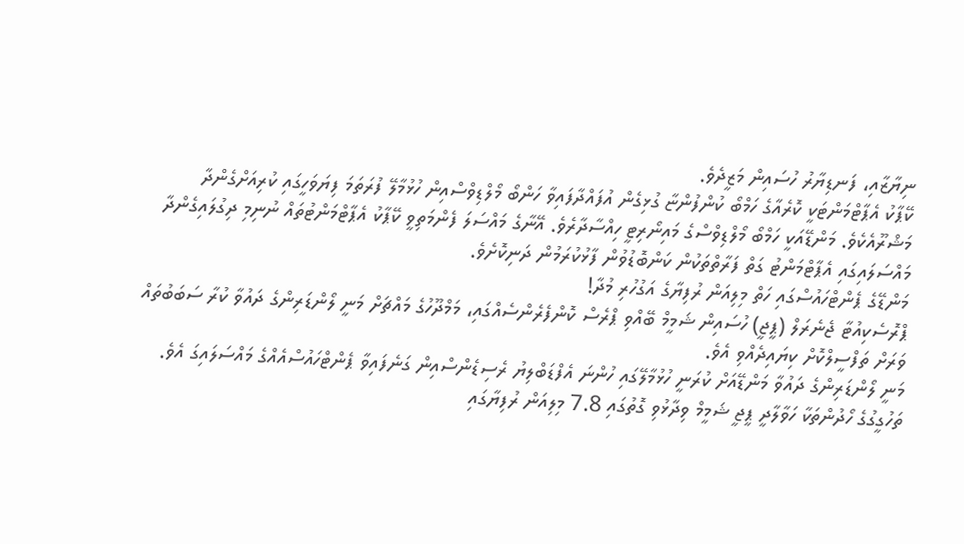ނިޔާޒާއި، ފަނޑިޔާރު ހުސައިން މަޒީދެވެ.
ކޭޕާކު އެޕާޓްމަންޓަކީ ކޮރެއާގެ ހަމްބޯ ކުންފުންޏާ ގުޅިގެން އުފައްދާފައިވާ ހަންބޯ މޯލްޑިވްސްއިން ހުޅުމާލޭ ފުރަތަމަ ފިޔަވަހީގައި ކުރިއަށްގެންދާ މަޝްރޫއެކެވެ. މަންޑޭއަކީ ހަމްބޯ މޯލްޑިވްސްގެ މައިނޯރިޓީ ހިއްސާދާރެވެ. އޭނާގެ މައްސަލަ ފެންމަތިވީ ކޭޕާކު އެޕާޓްމަންޓުތައް ނުނިމި ދިގުލައިގެންދާ މައްސަލައިގައި އެޕާޓްމަންޓު ގަތް ފަރާތްތަކުން ކަންބޮޑުވުން ފާޅުކުރަމުން ދަނިކޮށެވެ.
މަންޑޭގެ ޕެންޓްހައުސްގައި ހަތް މިލިއަން ރުފިޔާގެ އަގުހުރި މުދާ!
ޕްރޮސެކިއުޓާ ޖެނެރަލް (ޕީޖީ) ހުސައިން ޝަމީމް ބޭއްވި ޕްރެސް ކޮންފެރެންސެއްގައި، މަމްދޫހުގެ މައްޗަށް މަނީ ލޯންޑަރިންގެ ދައުވާ ކުރާ ސަބަބުތައް ވަރަށް ތަފްސީލްކޮށް ކިޔައިދެއްވި އެވެ.
މަނީ ލޯންޑަރިންގެ ދައުވާ މަންޑޭއަށް ކުރަނީ ހުޅުމާލޭގައި ހުންނަ އެފްޑަބްލިޔު ރެސިޑެންސްއިން ގަނެފައިވާ ޕެންޓްހައުސްއެއްގެ މައްސަލައިގަ އެވެ.
ތަހުގީގުގެ ހޯދުންތަކާ ހަވާލާދީ ޕީޖީ ޝަމީމް ވިދާޅުވި ގޮތުގައި 7.8 މިލިއަން ރުފިޔާގައި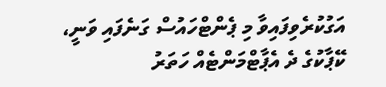އަގުކުރެވިފައިވާ މި ޕެންޓްހައުސް ގަނެފައި ވަނީ، ކޭޕާކުގެ ދެ އެޕާޓްމަންޓެއް ހަތަރު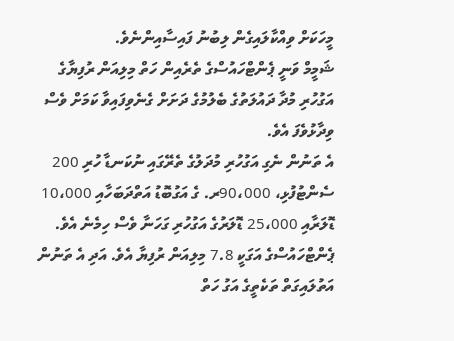މީހަކަށް ވިއްކާލައިގެން ލިބުނު ފައިސާއިންނެވެ.
ޝަމީމް ވަނީ ޕެންޓްހައުސްގެ ތެރެއިން ހަތް މިލިއަން ރުފިޔާގެ އަގުހުރި މުދާ ދައުލަތުގެ ބެލުމުގެ ދަށަށް ގެނެވިފައިވާ ކަމަށް ވެސް ވިދާޅުވެފަ އެވެ.
އެ ތަނުން ނެގި އަގުހުރި މުދަލުގެ ތެރޭގައި ނުކަނޑާ ހުރި 200 ސެންޓުފުޅި، 90،000ރ. ގެ އަގުބޮޑު އަތްދަބަހާއި 10،000 ޑޮލަރާއި 25،000 ޑޮލަރުގެ އަގުހުރި ގަހަނާ ވެސް ހިމެނެ އެވެ.
ޕެންޓްހައުސްގެ އަގަކީ 7.8 މިލިއަން ރުފިޔާ އެވެ. އަދި އެ ތަނުން އަތުލައިގަތް ތަކެތީގެ އަގު ހަތް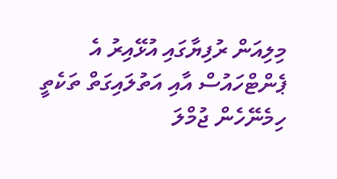މިލިއަން ރުފިޔާގައި އުޅޭއިރު އެ ޕެންޓްހައުސް އާއި އަތުލައިގަތް ތަކެތީ ހިމެނޭހެން ޖުމްލަ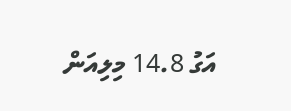އަގު 14.8 މިލިއަން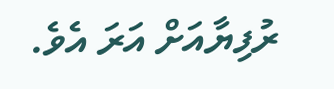ރުފިޔާއަށް އަރަ އެވެ.